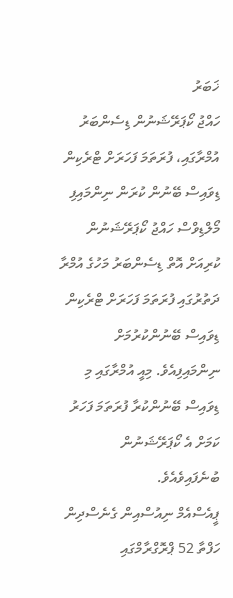ޚަބަރު
ހައްޖު ކޯޕަރޭޝަނުން ޑިސެންބަރު އުމްރާގައި، ފުރަތަމަ ފަހަރަށް ޓްރެކިން ޑިވައިސް ބޭނުން ކުރަން ނިންމައިފި
މޯލްޑިވްސް ހައްޖު ކޯޕަރޭޝަނުން ކުރިއަށް އޮތް ޑިސެންބަރު މަހުގެ އުމްރާ ދަތުރުގައި ފުރަތަމަ ފަހަރަށް ޓްރެކިން ޑިވައިސް ބޭނުންކުރުމަށް ނިންމައިފިއެވެ. މިއީ އުމްރާގައި މި ޑިވައިސް ބޭނުންކުރާ ފުރަތަމަ ފަހަރު ކަމަށް އެ ކޯޕަރޭޝަނުން ބުނެފައިވެއެވެ.
ޕީއެސްއެމް ނިއުސްއިން ގެނެސްދިން ހަފްތާ 52 ޕްރޮގްރާމްގައި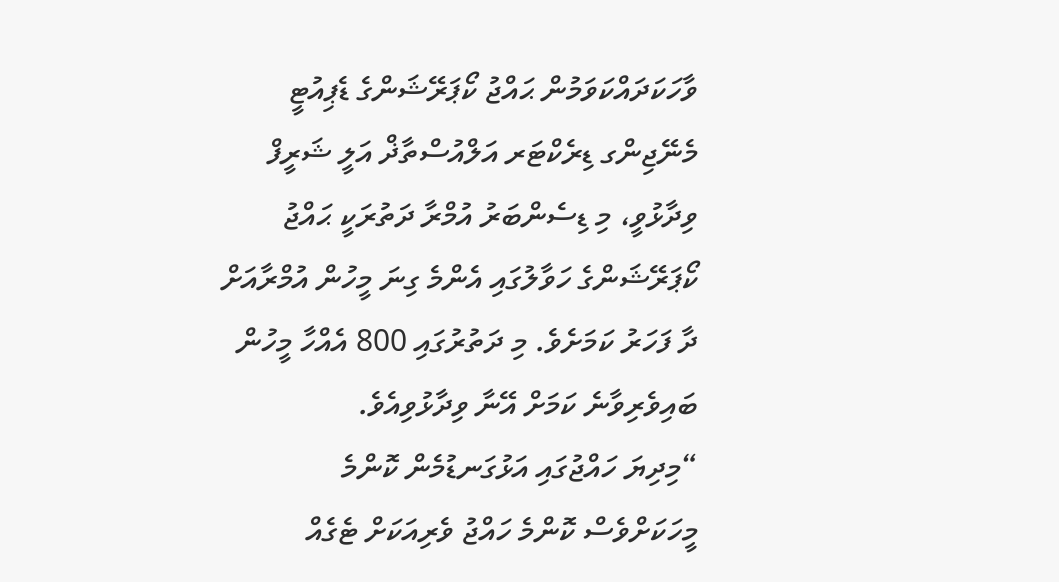ވާހަކަދައްކަވަމުން ޙައްޖު ކޯޕަރޭޝަންގެ ޑެޕިއުޓީ މެނޭޖިންގ ޑިރެކްޓަރ އަލްއުސްތާޛް އަލީ ޝަރީފް ވިދާޅުވީ، މި ޑިސެންބަރު އުމްރާ ދަތުރަކީ ޙައްޖު ކޯޕަރޭޝަންގެ ހަވާލުގައި އެންމެ ގިނަ މީހުން އުމްރާއަށް ދާ ފަހަރު ކަމަށެވެ. މި ދަތުރުގައި 800 އެއްހާ މީހުން ބައިވެރިވާނެ ކަމަށް އޭނާ ވިދާޅުވިއެވެ.
“މިދިޔަ ހައްޖުގައި އަޅުގަނޑުމެން ކޮންމެ މީހަކަށްވެސް ކޮންމެ ހައްޖު ވެރިއަކަށް ޓެގެއް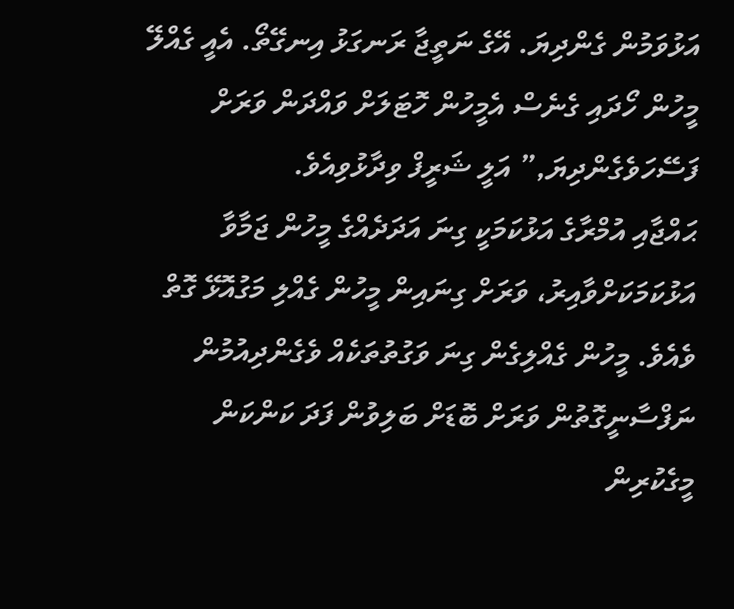އަޅުވަމުން ގެންދިޔަ. އޭގެ ނަތީޖާ ރަނގަޅު އިނގޭތޯ. އެއީ ގެއްލޭ މީހުން ހޯދައި ގެނެސް އެމީހުން ހޮޓަލަށް ވައްދަން ވަރަށް ފަސޭހަވެގެންދިޔަ,” އަލީ ޝަރީފް ވިދާޅުވިއެވެ.
ޙައްޖާއި އުމްރާގެ އަޅުކަމަކީ ގިނަ އަދަދެއްގެ މީހުން ޖަމާވާ އަޅުކަމަކަށްވާއިރު، ވަރަށް ގިނައިން މީހުން ގެއްލި މަގުއޮޅޭ ގޮތް ވެއެވެ. މީހުން ގެއްލިގެން ގިނަ ވަގުތުތަކެއް ވެގެންދިއުމުން ނަފްސާނީގޮތުން ވަރަށް ބޮޑަށް ބަލިވުން ފަދަ ކަންކަން މީގެކުރިން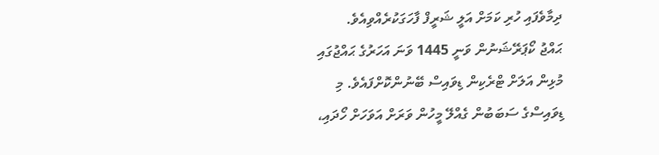ދިމާވެފައި ހުރި ކަމަށް އަލީ ޝަރީފް ފާހަގަކުރެއްވިއެވެ.
ޙައްޖު ކޯޕަރޭޝަނުން ވަނީ 1445 ވަނަ އަހަރުގެ ޙައްޖުގައި މުޅިން އަލަށް ޓްރެކިން ޑިވައިސް ބޭނުންކޮށްފައެވެ. މި ޑިވައިސްގެ ސަބަބުން ގެއްލޭ މީހުން ވަރަށް އަވަހަށް ހޯދައި،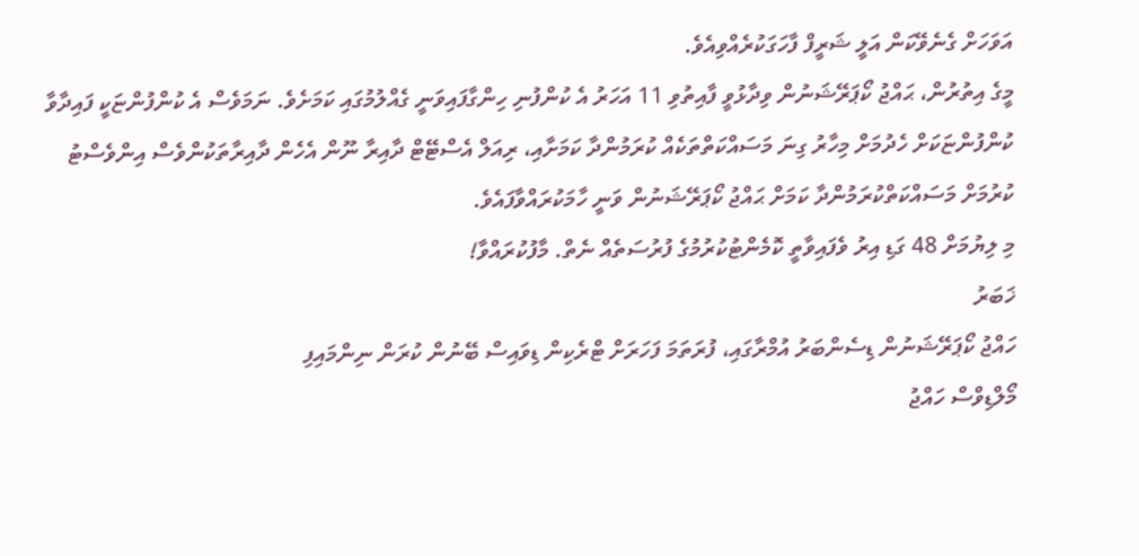އަވަހަށް ގެނެވޭކަން އަލީ ޝަރީފް ފާހަގަކުރެއްވިއެވެ.
މީގެ އިތުރުން، ޙައްޖު ކޯޕަރޭޝަނުން ވިދާޅުވީ ފާއިތުވި 11 އަހަރު އެ ކުންފުނި ހިންގާފައިވަނީ ގެއްލުމުގައި ކަމަށެވެ. ނަމަވެސް އެ ކުންފުންޏަކީ ފައިދާވާ ކުންފުންޏަކަށް ހެދުމަށް މިހާރު ގިނަ މަސައްކަތްތަކެއް ކުރަމުންދާ ކަމަށާއި، ރިއަލް އެސްޓޭޓް ދާއިރާ ނޫން އެހެން ދާއިރާތަކުންވެސް އިންވެސްޓު ކުރުމަށް މަސައްކަތްކުރަމުންދާ ކަމަށް ޙައްޖު ކޯޕަރޭޝަނުން ވަނީ ހާމަކުރައްވާފައެވެ.
މި ލިޔުމަށް 48 ގަޑި އިރު ވެފައިވާތީ ކޮމެންޓުކުރުމުގެ ފުރުސަތެއް ނެތް. މާފުކުރައްވާ!
ޚަބަރު
ހައްޖު ކޯޕަރޭޝަނުން ޑިސެންބަރު އުމްރާގައި، ފުރަތަމަ ފަހަރަށް ޓްރެކިން ޑިވައިސް ބޭނުން ކުރަން ނިންމައިފި
މޯލްޑިވްސް ހައްޖު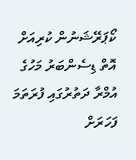ކޯޕަރޭޝަނުން ކުރިއަށް އޮތް ޑިސެންބަރު މަހުގެ އުމްރާ ދަތުރުގައި ފުރަތަމަ ފަހަރަށް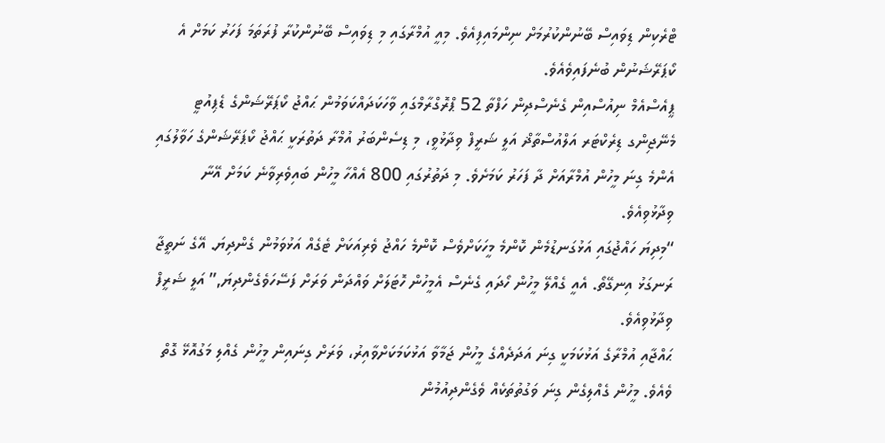ޓްރެކިން ޑިވައިސް ބޭނުންކުރުމަށް ނިންމައިފިއެވެ. މިއީ އުމްރާގައި މި ޑިވައިސް ބޭނުންކުރާ ފުރަތަމަ ފަހަރު ކަމަށް އެ ކޯޕަރޭޝަނުން ބުނެފައިވެއެވެ.
ޕީއެސްއެމް ނިއުސްއިން ގެނެސްދިން ހަފްތާ 52 ޕްރޮގްރާމްގައި ވާހަކަދައްކަވަމުން ޙައްޖު ކޯޕަރޭޝަންގެ ޑެޕިއުޓީ މެނޭޖިންގ ޑިރެކްޓަރ އަލްއުސްތާޛް އަލީ ޝަރީފް ވިދާޅުވީ، މި ޑިސެންބަރު އުމްރާ ދަތުރަކީ ޙައްޖު ކޯޕަރޭޝަންގެ ހަވާލުގައި އެންމެ ގިނަ މީހުން އުމްރާއަށް ދާ ފަހަރު ކަމަށެވެ. މި ދަތުރުގައި 800 އެއްހާ މީހުން ބައިވެރިވާނެ ކަމަށް އޭނާ ވިދާޅުވިއެވެ.
“މިދިޔަ ހައްޖުގައި އަޅުގަނޑުމެން ކޮންމެ މީހަކަށްވެސް ކޮންމެ ހައްޖު ވެރިއަކަށް ޓެގެއް އަޅުވަމުން ގެންދިޔަ. އޭގެ ނަތީޖާ ރަނގަޅު އިނގޭތޯ. އެއީ ގެއްލޭ މީހުން ހޯދައި ގެނެސް އެމީހުން ހޮޓަލަށް ވައްދަން ވަރަށް ފަސޭހަވެގެންދިޔަ,” އަލީ ޝަރީފް ވިދާޅުވިއެވެ.
ޙައްޖާއި އުމްރާގެ އަޅުކަމަކީ ގިނަ އަދަދެއްގެ މީހުން ޖަމާވާ އަޅުކަމަކަށްވާއިރު، ވަރަށް ގިނައިން މީހުން ގެއްލި މަގުއޮޅޭ ގޮތް ވެއެވެ. މީހުން ގެއްލިގެން ގިނަ ވަގުތުތަކެއް ވެގެންދިއުމުން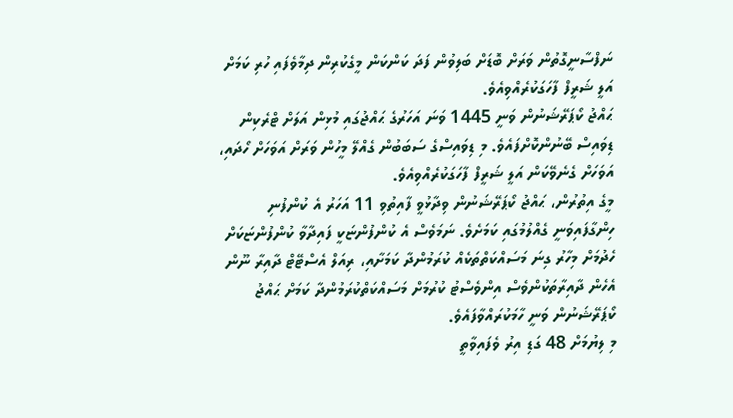ނަފްސާނީގޮތުން ވަރަށް ބޮޑަށް ބަލިވުން ފަދަ ކަންކަން މީގެކުރިން ދިމާވެފައި ހުރި ކަމަށް އަލީ ޝަރީފް ފާހަގަކުރެއްވިއެވެ.
ޙައްޖު ކޯޕަރޭޝަނުން ވަނީ 1445 ވަނަ އަހަރުގެ ޙައްޖުގައި މުޅިން އަލަށް ޓްރެކިން ޑިވައިސް ބޭނުންކޮށްފައެވެ. މި ޑިވައިސްގެ ސަބަބުން ގެއްލޭ މީހުން ވަރަށް އަވަހަށް ހޯދައި، އަވަހަށް ގެނެވޭކަން އަލީ ޝަރީފް ފާހަގަކުރެއްވިއެވެ.
މީގެ އިތުރުން، ޙައްޖު ކޯޕަރޭޝަނުން ވިދާޅުވީ ފާއިތުވި 11 އަހަރު އެ ކުންފުނި ހިންގާފައިވަނީ ގެއްލުމުގައި ކަމަށެވެ. ނަމަވެސް އެ ކުންފުންޏަކީ ފައިދާވާ ކުންފުންޏަކަށް ހެދުމަށް މިހާރު ގިނަ މަސައްކަތްތަކެއް ކުރަމުންދާ ކަމަށާއި، ރިއަލް އެސްޓޭޓް ދާއިރާ ނޫން އެހެން ދާއިރާތަކުންވެސް އިންވެސްޓު ކުރުމަށް މަސައްކަތްކުރަމުންދާ ކަމަށް ޙައްޖު ކޯޕަރޭޝަނުން ވަނީ ހާމަކުރައްވާފައެވެ.
މި ލިޔުމަށް 48 ގަޑި އިރު ވެފައިވާތީ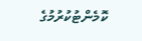ކޮމެންޓުކުރުމުގެ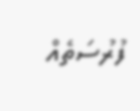ފުރުސަތެއް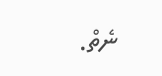ނެތް.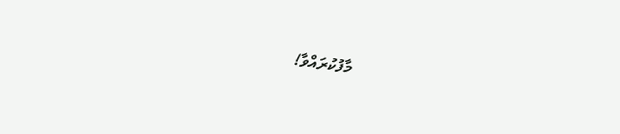މާފުކުރައްވާ!